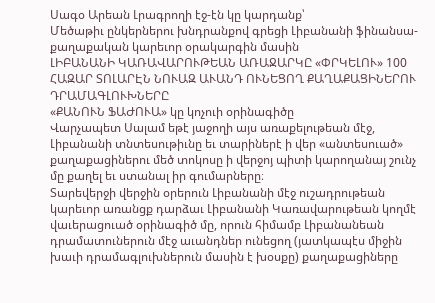Սագօ Արեան Լրագրողի էջ-էն կը կարդանք՝
Մեծաթիւ ընկերներու խնդրանքով գրեցի Լիբանանի ֆինանսա-քաղաքական կարեւոր օրակարգին մասին
ԼԻԲԱՆԱՆԻ ԿԱՌԱՎԱՐՈՒԹԵԱՆ ԱՌԱՋԱՐԿԸ «ՓՐԿԵԼՈՒ» 100 ՀԱԶԱՐ ՏՈԼԱՐԷՆ ՆՈՒԱԶ ԱՒԱՆԴ ՈՒՆԵՑՈՂ ՔԱՂԱՔԱՑԻՆԵՐՈՒ ԴՐԱՄԱԳԼՈՒԽՆԵՐԸ
«ՔԱՆՈՒՆ ՖԱԺՈՒԱ» կը կոչուի օրինագիծը
Վարչապետ Սալամ եթէ յաջողի այս առաքելութեան մէջ, Լիբանանի տնտեսութիւնը եւ տարիներէ ի վեր «անտեսուած» քաղաքացիներու մեծ տոկոսը ի վերջոյ պիտի կարողանայ շունչ մը քաղել եւ ստանալ իր գումարները։
Տարեվերջի վերջին օրերուն Լիբանանի մէջ ուշադրութեան կարեւոր առանցք դարձաւ Լիբանանի Կառավարութեան կողմէ վաւերացուած օրինագիծ մը, որուն հիմամբ Լիբանանեան դրամատուներուն մէջ աւանդներ ունեցող (յատկապէս միջին խաւի դրամագլուխներուն մասին է խօսքը) քաղաքացիները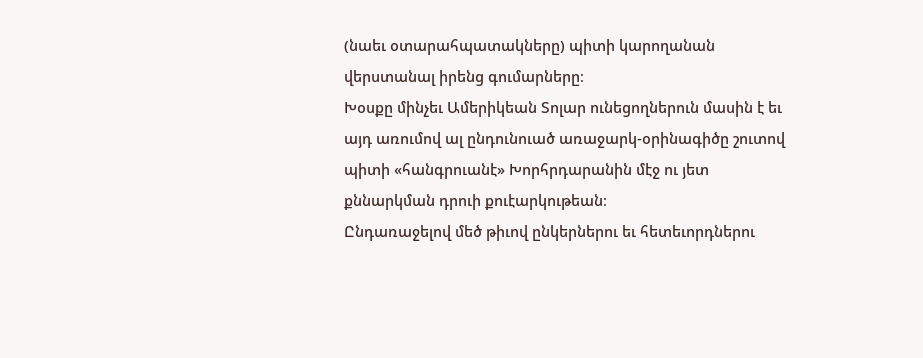(նաեւ օտարահպատակները) պիտի կարողանան վերստանալ իրենց գումարները։
Խօսքը մինչեւ Ամերիկեան Տոլար ունեցողներուն մասին է եւ այդ առումով ալ ընդունուած առաջարկ-օրինագիծը շուտով պիտի «հանգրուանէ» Խորհրդարանին մէջ ու յետ քննարկման դրուի քուէարկութեան։
Ընդառաջելով մեծ թիւով ընկերներու եւ հետեւորդներու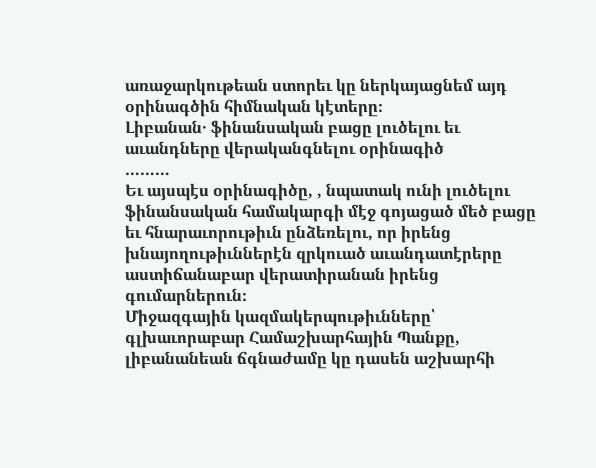առաջարկութեան ստորեւ կը ներկայացնեմ այդ օրինագծին հիմնական կէտերը։
Լիբանան․ ֆինանսական բացը լուծելու եւ աւանդները վերականգնելու օրինագիծ
………
Եւ այսպէս օրինագիծը, , նպատակ ունի լուծելու ֆինանսական համակարգի մէջ գոյացած մեծ բացը եւ հնարաւորութիւն ընձեռելու, որ իրենց խնայողութիւններէն զրկուած աւանդատէրերը աստիճանաբար վերատիրանան իրենց գումարներուն։
Միջազգային կազմակերպութիւնները՝ գլխաւորաբար Համաշխարհային Պանքը, լիբանանեան ճգնաժամը կը դասեն աշխարհի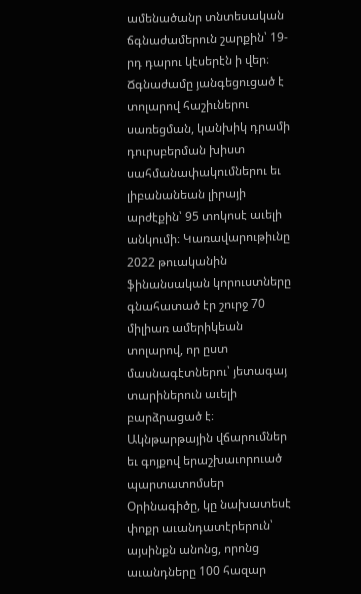ամենածանր տնտեսական ճգնաժամերուն շարքին՝ 19-րդ դարու կէսերէն ի վեր։ Ճգնաժամը յանգեցուցած է տոլարով հաշիւներու սառեցման, կանխիկ դրամի դուրսբերման խիստ սահմանափակումներու եւ լիբանանեան լիրայի արժէքին՝ 95 տոկոսէ աւելի անկումի։ Կառավարութիւնը 2022 թուականին ֆինանսական կորուստները գնահատած էր շուրջ 70 միլիառ ամերիկեան տոլարով, որ ըստ մասնագէտներու՝ յետագայ տարիներուն աւելի բարձրացած է։
Ակնթարթային վճարումներ եւ գոյքով երաշխաւորուած պարտատոմսեր
Օրինագիծը, կը նախատեսէ փոքր աւանդատէրերուն՝ այսինքն անոնց, որոնց աւանդները 100 հազար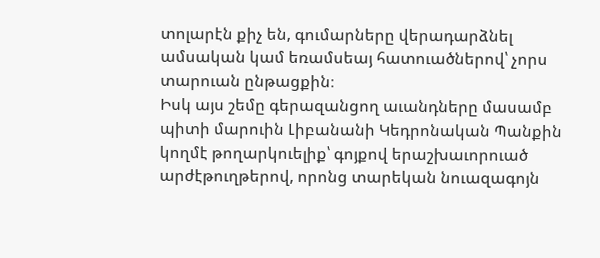տոլարէն քիչ են, գումարները վերադարձնել ամսական կամ եռամսեայ հատուածներով՝ չորս տարուան ընթացքին։
Իսկ այս շեմը գերազանցող աւանդները մասամբ պիտի մարուին Լիբանանի Կեդրոնական Պանքին կողմէ թողարկուելիք՝ գոյքով երաշխաւորուած արժէթուղթերով, որոնց տարեկան նուազագոյն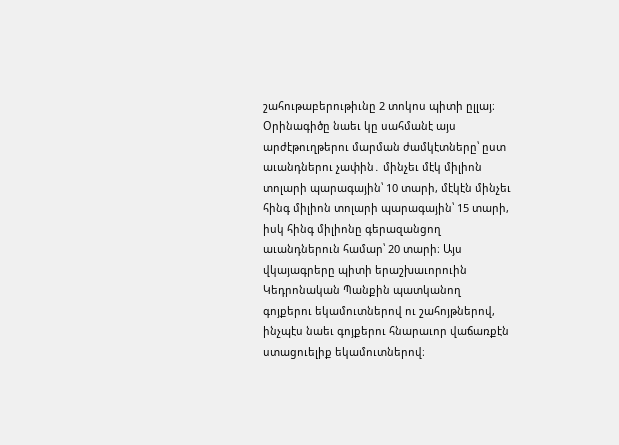շահութաբերութիւնը 2 տոկոս պիտի ըլլայ։
Օրինագիծը նաեւ կը սահմանէ այս արժէթուղթերու մարման ժամկէտները՝ ըստ աւանդներու չափին․ մինչեւ մէկ միլիոն տոլարի պարագային՝ 10 տարի, մէկէն մինչեւ հինգ միլիոն տոլարի պարագային՝ 15 տարի, իսկ հինգ միլիոնը գերազանցող աւանդներուն համար՝ 20 տարի։ Այս վկայագրերը պիտի երաշխաւորուին Կեդրոնական Պանքին պատկանող գոյքերու եկամուտներով ու շահոյթներով, ինչպէս նաեւ գոյքերու հնարաւոր վաճառքէն ստացուելիք եկամուտներով։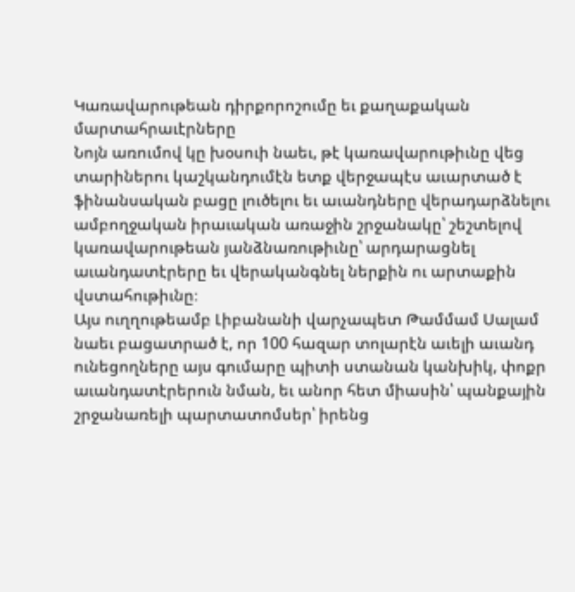Կառավարութեան դիրքորոշումը եւ քաղաքական մարտահրաւէրները
Նոյն առումով կը խօսուի նաեւ, թէ կառավարութիւնը վեց տարիներու կաշկանդումէն ետք վերջապէս աւարտած է ֆինանսական բացը լուծելու եւ աւանդները վերադարձնելու ամբողջական իրաւական առաջին շրջանակը՝ շեշտելով կառավարութեան յանձնառութիւնը՝ արդարացնել աւանդատէրերը եւ վերականգնել ներքին ու արտաքին վստահութիւնը։
Այս ուղղութեամբ Լիբանանի վարչապետ Թամմամ Սալամ նաեւ բացատրած է, որ 100 հազար տոլարէն աւելի աւանդ ունեցողները այս գումարը պիտի ստանան կանխիկ, փոքր աւանդատէրերուն նման, եւ անոր հետ միասին՝ պանքային շրջանառելի պարտատոմսեր՝ իրենց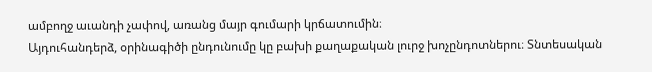ամբողջ աւանդի չափով, առանց մայր գումարի կրճատումին։
Այդուհանդերձ, օրինագիծի ընդունումը կը բախի քաղաքական լուրջ խոչընդոտներու։ Տնտեսական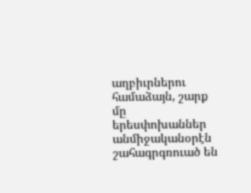աղբիւրներու համաձայն, շարք մը երեսփոխաններ անմիջականօրէն շահագրգռուած են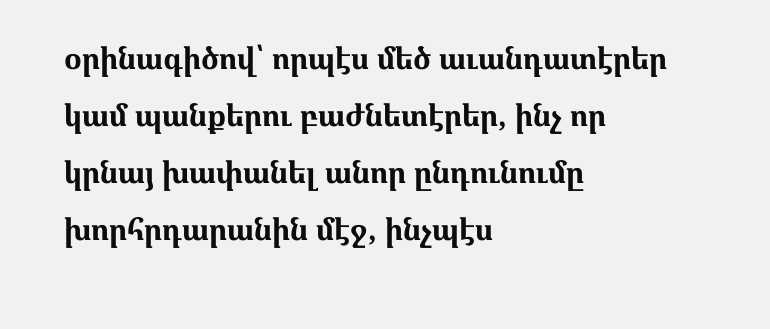օրինագիծով՝ որպէս մեծ աւանդատէրեր կամ պանքերու բաժնետէրեր, ինչ որ կրնայ խափանել անոր ընդունումը խորհրդարանին մէջ, ինչպէս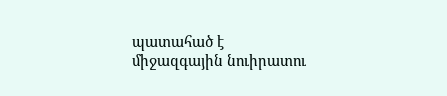պատահած է միջազգային նուիրատու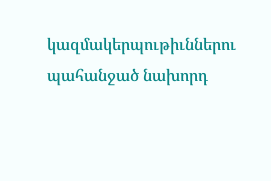կազմակերպութիւններու պահանջած նախորդ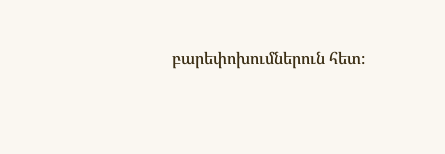բարեփոխումներուն հետ։